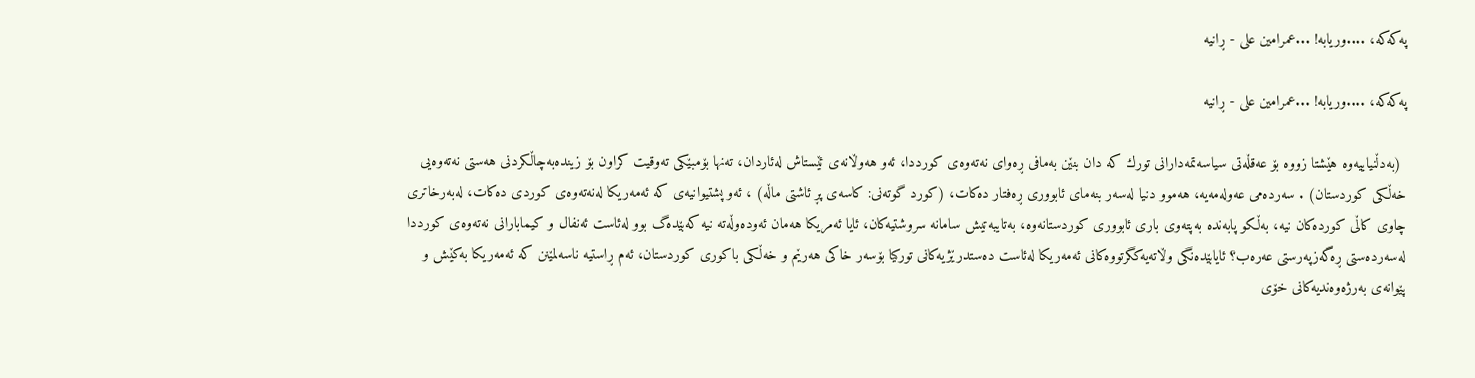په‌كه‌كه‌، ....وریابه‌! ...عمرامین علی - ڕانیه‌

په‌كه‌كه‌، ....وریابه‌! ...عمرامین علی - ڕانیه‌

 (به‌دڵنیاییه‌وه‌ هێشتا زووه‌ بۆ عه‌قڵه‌تی سیاسه‌تمه‌دارانی تورك كه‌ دان بنێن به‌مافی ڕه‌وای نه‌ته‌وه‌ی كورددا، ئه‌و هه‌وڵانه‌ی ئێستاش له‌ئاردان، ته‌نها بۆمبێكی ته‌وقیت كراون بۆ زینده‌به‌چاڵكردنی هه‌ستی نه‌ته‌وه‌یی خه‌ڵكی كوردستان) . سه‌رده‌می عه‌وله‌مه‌یه‌، هه‌موو دنیا له‌سه‌ر بنه‌مای ئابووری ڕه‌فتار ده‌كات، (كورد گوته‌نی: كاسه‌ی پڕ ئاشتی ماڵه‌) ، ئه‌و پشتیوانیه‌ی كه‌ ئه‌مه‌ریكا له‌نه‌ته‌وه‌ی كوردی ده‌كات، له‌به‌رخاتری چاوی كاڵی كورده‌كان نیه‌، به‌ڵكو پابه‌نده‌ به‌پته‌وی باری ئابووری كوردستانه‌وه‌، به‌تایبه‌تیش سامانه‌ سروشتیه‌كان، ئایا ئه‌مریكا هه‌مان ئه‌وده‌وڵه‌ته‌ نیه‌ كه‌بێده‌گ بوو له‌ئاست ئه‌نفال و كیمابارانی نه‌ته‌وه‌ی كورددا له‌سه‌رده‌ستی ڕه‌گه‌زپه‌رستی عه‌ره‌ب؟ ئایابێده‌نگی وڵاته‌یه‌كگرتووه‌كانی ئه‌مه‌ریكا له‌ئاست ده‌ستدرێژیه‌كانی توركیا بۆسه‌ر خاكی هه‌رێم و خه‌ڵكی باكوری كوردستان، ئه‌م ڕاستیه‌ ناسه‌لمێنن كه‌ ئه‌مه‌ریكا به‌كێش و پێوانه‌ی به‌رژه‌وه‌ندیه‌كانی خۆی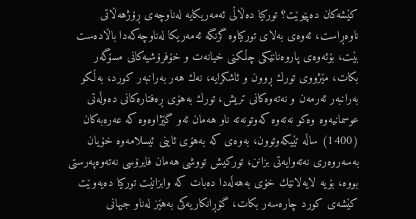كێشه‌كان ده‌پێوێت؟ توركیا ده‌ڵاڵی ئه‌مه‌ریكایه‌ له‌ناوچه‌ی ڕۆژهه‌ڵاتی ناوه‌ڕاست، ئه‌وه‌ی به‌لای توركیاوه‌ گرنگه‌ ئه‌مه‌ریكا له‌ناوچه‌كه‌دا باڵاده‌ست بێت، بۆئه‌وه‌ی پاروه‌نانێكی چڵكنی خیانه‌ت و خۆفرۆشیه‌كانی مسۆگه‌ر بكات، مێژووی تورك ڕوون و ئاشكرایه‌، نه‌ك هه‌ر به‌رانبه‌ر كورد، به‌ڵكو به‌رانبه‌ر ئه‌رمه‌ن و نه‌ته‌وه‌كانی تریش، تورك به‌هۆی ڕه‌فتاره‌كانی ده‌وڵه‌تی عوسمانیه‌وه‌ وه‌كو نه‌ته‌وه‌ كه‌وتونه‌ته‌ ناو هه‌مان ئه‌و گێژاوه‌وه‌ كه‌ عه‌ره‌به‌كان (1400) ساڵه‌ تێیكه‌وتوون، به‌وه‌ی كه‌ به‌هۆی ئاینی ئیسلامه‌وه‌ خۆیان به‌سه‌روه‌ری نه‌ته‌وایه‌تی بزانن، توركیش تووشی هه‌مان فایرۆسی نه‌ته‌وه‌په‌رستی بووه‌، بۆیه‌ لایه‌لانێك خۆی به‌هه‌ڵه‌دا ده‌بات كه‌ وابزانێت توركیا ده‌یه‌وێت كێشه‌ی كورد چاره‌سه‌ر بكات، گۆڕانكاریه‌كی به‌هێز له‌ناو جیهانی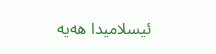ئیسلامیدا هه‌یه‌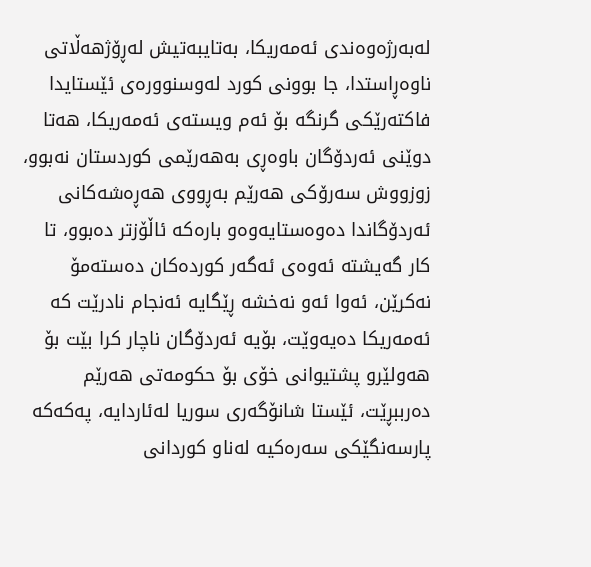له‌به‌رژه‌وه‌ندی ئه‌مه‌ریكا، به‌تایبه‌تیش له‌ڕۆژهه‌ڵاتی ناوه‌ڕاستدا، جا بوونی كورد له‌وسنووره‌ی ئێستایدا فاكته‌رێكی گرنگه‌ بۆ ئه‌م ویسته‌ی ئه‌مه‌ریكا، هه‌تا دوێنی ئه‌ردۆگان باوه‌ڕی به‌هه‌رێمی كوردستان نه‌بوو، زوزووش سه‌رۆكی هه‌رێم به‌ڕووی هه‌ڕه‌شه‌كانی ئه‌ردۆگاندا ده‌وه‌ستایه‌وه‌و باره‌كه‌ ئاڵۆزتر ده‌بوو، تا كار گه‌یشته‌ ئه‌وه‌ی ئه‌گه‌ر كورده‌كان ده‌سته‌مۆ نه‌كرێن، ئه‌وا ئه‌و نه‌خشه‌ ڕێگایه‌ ئه‌نجام نادرێت كه‌ ئه‌مه‌ریكا ده‌یه‌وێت، بۆیه‌ ئه‌ردۆگان ناچار كرا بێت بۆ هه‌ولێرو پشتیوانی خۆی بۆ حكومه‌تی هه‌رێم ده‌رببڕێت، ئێستا شانۆگه‌ری سوریا له‌ئاردایه‌، په‌كه‌كه‌ پارسه‌نگێكی سه‌ره‌كیه‌ له‌ناو كوردانی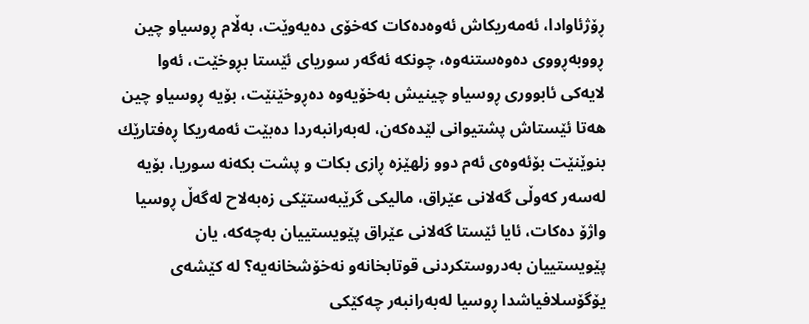ڕۆژئاوادا، ئه‌مه‌ریكاش ئه‌وه‌ده‌كات كه‌خۆی ده‌یه‌وێت، به‌ڵام ڕوسیاو چین ڕووبه‌ڕووی ده‌وه‌ستنه‌وه‌، چونكه‌ ئه‌گه‌ر سوریای ئێستا بڕوخێت، ئه‌وا لایه‌كی ئابووری ڕوسیاو چینیش به‌خۆیه‌وه‌ ده‌ڕوخێنێت، بۆیه‌ ڕوسیاو چین هه‌تا ئێستاش پشتیوانی لێده‌كه‌ن، له‌به‌رانبه‌ردا ده‌بێت ئه‌مه‌ریكا ڕه‌فتارێك بنوێنێت بۆئه‌وه‌ی ئه‌م دوو زلهێزه‌ ڕازی بكات و پشت بكه‌نه‌ سوریا، بۆیه‌ له‌سه‌ر كه‌وڵی گه‌لانی عێراق، مالیكی گرێبه‌ستێكی زه‌به‌لاح له‌گه‌ڵ ڕوسیا واژۆ ده‌كات، ئایا ئێستا گه‌لانی عێراق پێویستییان به‌چه‌كه‌، یان پێویستییان به‌دروستكردنی قوتابخانه‌و نه‌خۆشخانه‌یه‌؟ له‌ كێشه‌ی یۆگۆسلافیاشدا ڕوسیا له‌به‌رانبه‌ر چه‌كێكی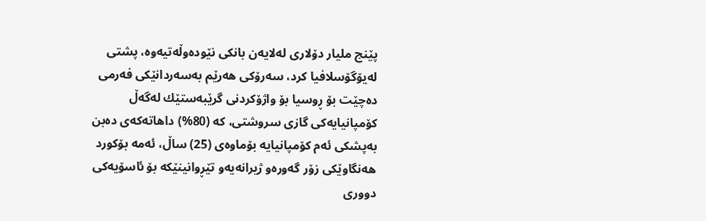پێنج ملیار دۆلاری له‌لایه‌ن بانكی نێوده‌وڵه‌تیه‌وه‌، پشتی له‌یۆگۆسلافیا كرد، سه‌رۆكی هه‌رێم به‌سه‌ردانێكی فه‌رمی ده‌چێت بۆ ڕوسیا بۆ واژۆكردنی گرێبه‌ستێك له‌گه‌ڵ كۆمپانیایه‌كی گازی سروشتی، كه‌ (80%) داهاته‌كه‌ی ده‌بن به‌پشكی ئه‌م كۆمپانیایه‌ بۆماوه‌ی (25) ساڵ، ئه‌مه‌ بۆكورد هه‌نگاوێكی زۆر گه‌وره‌و ژیرانه‌یه‌و تێڕوانینێكه‌ بۆ ئاسۆیه‌كی دووری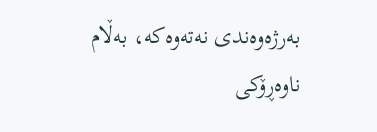به‌رژه‌وه‌ندی نه‌ته‌وه‌كه‌، به‌ڵام ناوه‌ڕۆكی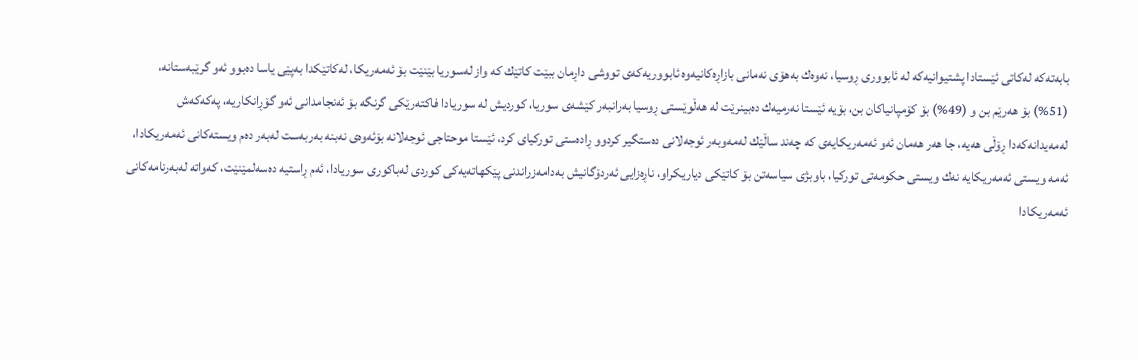بابه‌ته‌كه‌ له‌كاتی ئێستادا پشتیوانیه‌كه‌ له‌ ئابووری ڕوسیا، نه‌وه‌ك به‌هۆی نه‌مانی بازاڕه‌كانیه‌وه‌ ئابووریه‌كه‌ی تووشی داڕمان ببێت كاتێك كه‌ واز له‌سوریا بێنێت بۆ ئه‌مه‌ریكا، له‌كاتێكدا به‌پێی یاسا ده‌بوو ئه‌و گرێبه‌ستانه‌، (51%) بۆ هه‌رێم بن و (49%) بۆ كۆمپانیاكان بن، بۆیه‌ ئێستا نه‌رمیه‌ك ده‌بینرێت له‌ هه‌ڵوێستی ڕوسیا به‌رانبه‌ر كێشه‌ی سوریا، كوردیش له‌ سوریادا فاكته‌رێكی گرنگه‌ بۆ ئه‌نجامدانی ئه‌و گۆڕانكاریه‌، په‌كه‌كه‌ش له‌مه‌یدانه‌كه‌دا ڕۆڵی هه‌یه‌، جا هه‌ر هه‌مان ئه‌و ئه‌مه‌ریكایه‌ی كه‌ چه‌ند ساڵێك له‌مه‌وبه‌ر ئوجه‌لانی ده‌ستگیر كردوو ڕاده‌ستی توركیای كرد، ئێستا موحتاجی ئوجه‌لانه‌ بۆئه‌وه‌ی نه‌بنه‌ به‌ربه‌ست له‌به‌ر ده‌م ویسته‌كانی ئه‌مه‌ریكادا، ئه‌مه‌ ویستی ئه‌مه‌ریكایه‌ نه‌ك ویستی حكومه‌تی توركیا، باوبژی سیاسه‌تن بۆ كاتێكی دیاریكراو، ناڕه‌زایی ئه‌ردۆگانیش به‌دامه‌زراندنی پێكهاته‌یه‌كی كوردی له‌باكوری سوریادا، ئه‌م ڕاستیه‌ ده‌سه‌لمێنێت، كه‌واته‌ له‌به‌رنامه‌كانی ئه‌مه‌ریكادا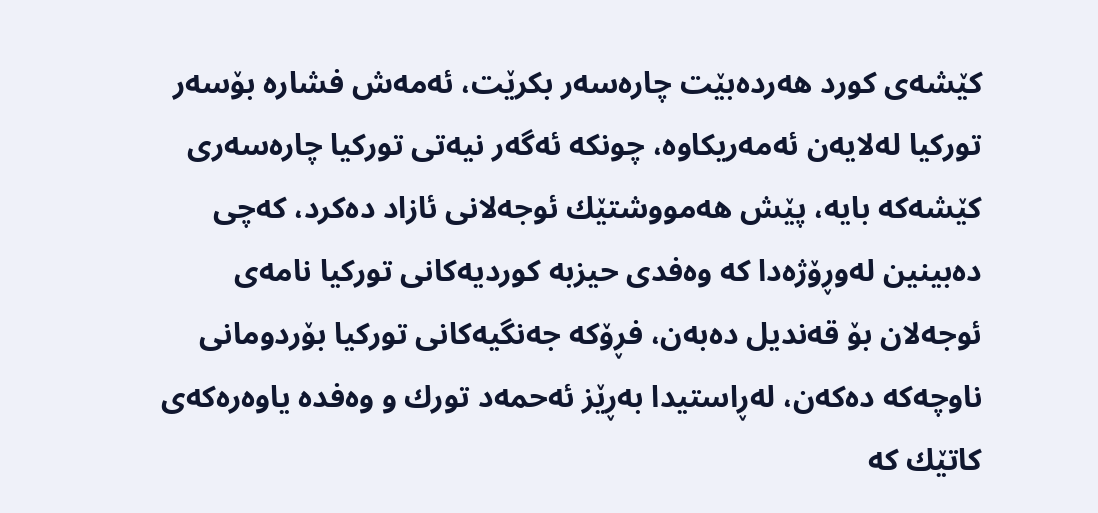كێشه‌ی كورد هه‌رده‌بێت چاره‌سه‌ر بكرێت، ئه‌مه‌ش فشاره‌ بۆسه‌ر توركیا له‌لایه‌ن ئه‌مه‌ریكاوه‌، چونكه‌ ئه‌گه‌ر نیه‌تی توركیا چاره‌سه‌ری كێشه‌كه‌ بایه‌، پێش هه‌مووشتێك ئوجه‌لانی ئازاد ده‌كرد، كه‌چی ده‌بینین له‌وڕۆژه‌دا كه‌ وه‌فدی حیزبه‌ كوردیه‌كانی توركیا نامه‌ی ئوجه‌لان بۆ قه‌ندیل ده‌به‌ن، فڕۆكه‌ جه‌نگیه‌كانی توركیا بۆردومانی ناوچه‌كه‌ ده‌كه‌ن، له‌ڕاستیدا به‌ڕێز ئه‌حمه‌د تورك و وه‌فده‌ یاوه‌ره‌كه‌ی كاتێك كه‌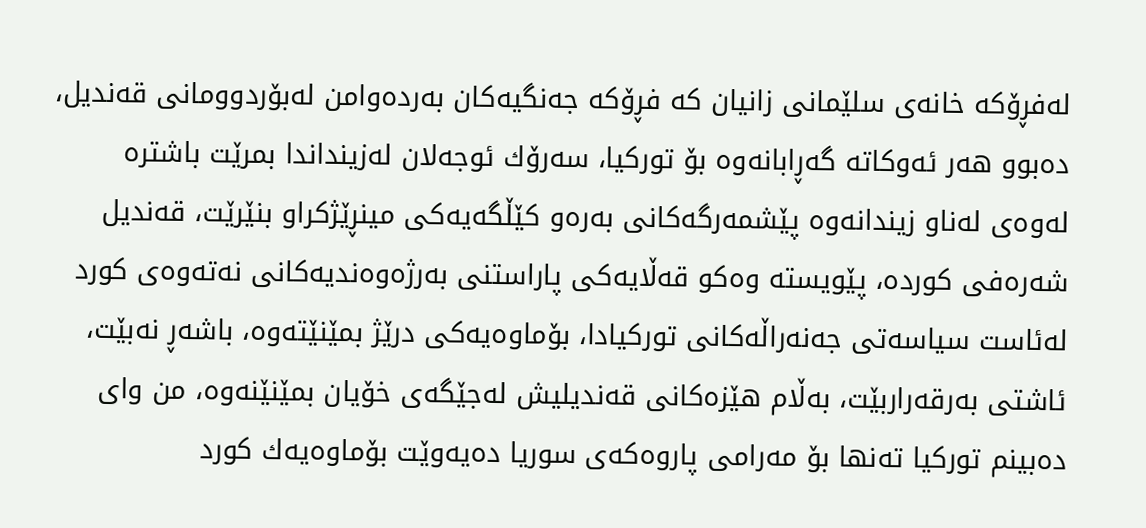له‌فڕۆكه‌ خانه‌ی سلێمانی زانیان كه‌ فڕۆكه‌ جه‌نگیه‌كان به‌رده‌وامن له‌بۆردوومانی قه‌ندیل، ده‌بوو هه‌ر ئه‌وكاته‌ گه‌ڕابانه‌وه‌ بۆ توركیا، سه‌رۆك ئوجه‌لان له‌زینداندا بمرێت باشتره‌ له‌وه‌ی له‌ناو زیندانه‌وه‌ پێشمه‌رگه‌كانی به‌ره‌و كێڵگه‌یه‌كی مینڕێژكراو بنێرێت، قه‌ندیل شه‌ره‌فی كورده‌، پێویسته‌ وه‌كو قه‌ڵایه‌كی پاراستنی به‌رژه‌وه‌ندیه‌كانی نه‌ته‌وه‌ی كورد له‌ئاست سیاسه‌تی جه‌نه‌راڵه‌كانی توركیادا، بۆماوه‌یه‌كی درێژ بمێنێته‌وه‌، باشه‌ڕ نه‌بێت، ئاشتی به‌رقه‌راربێت، به‌ڵام هێزه‌كانی قه‌ندیلیش له‌جێگه‌ی خۆیان بمێنێنه‌وه‌، من وای ده‌بینم توركیا ته‌نها بۆ مه‌رامی پاروه‌كه‌ی سوریا ده‌یه‌وێت بۆماوه‌یه‌ك كورد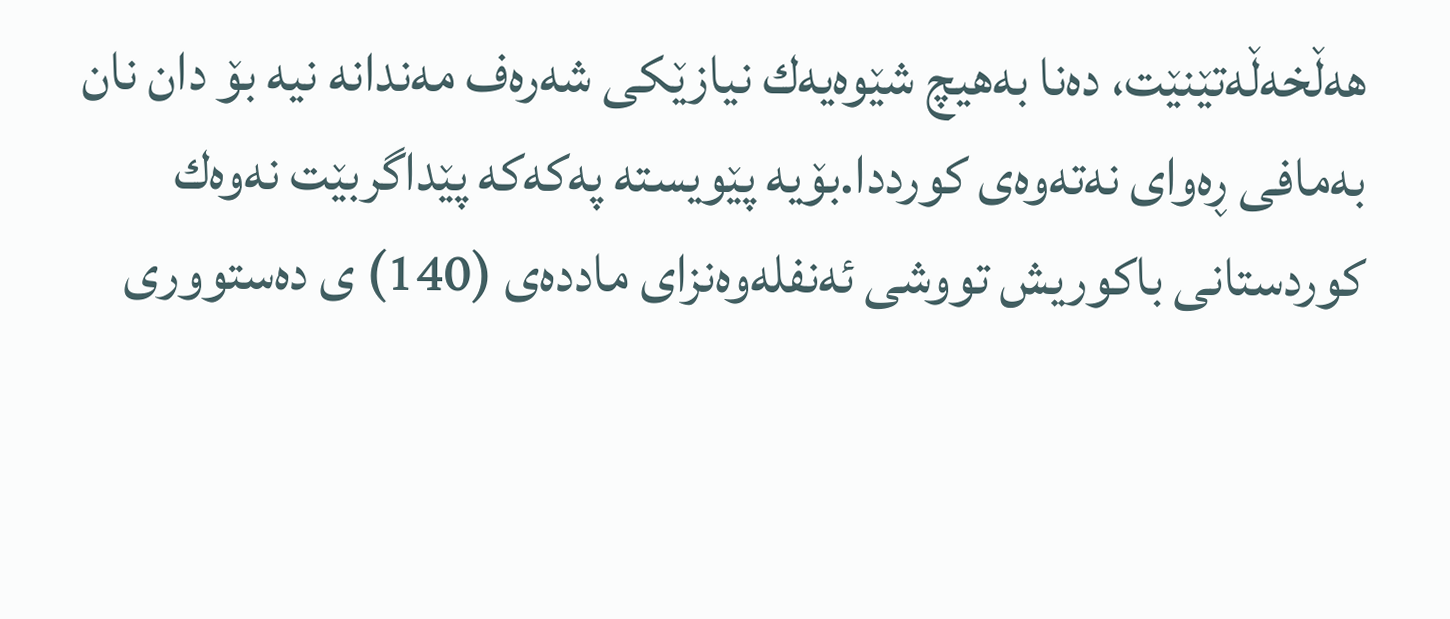هه‌ڵخه‌ڵه‌تێنێت، ده‌نا به‌هیچ شێوه‌یه‌ك نیازێكی شه‌ره‌ف مه‌ندانه‌ نیه‌ بۆ دان نان به‌مافی ڕه‌وای نه‌ته‌وه‌ی كورددا.بۆیه‌ پێویسته‌ په‌كه‌كه‌ پێداگربێت نه‌وه‌ك كوردستانی باكوریش تووشی ئه‌نفله‌وه‌نزای مادده‌ی (140) ی ده‌ستووری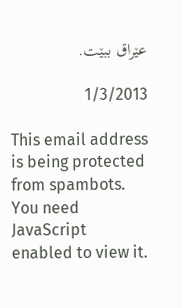عێراق ببێت.

1/3/2013

This email address is being protected from spambots. You need JavaScript enabled to view it.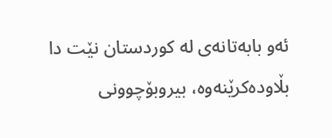ئه‌و بابه‌تانه‌ی له‌ کوردستان نێت دا بڵاوده‌کرێنه‌وه‌، بیروبۆچوونی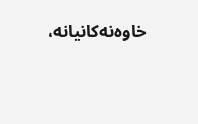خاوه‌نه‌کانیانه‌،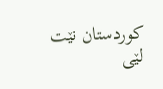کوردستان نێت لێی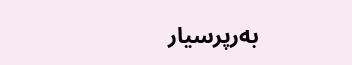به‌رپرسیار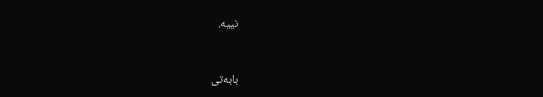نییه‌.



بابەتی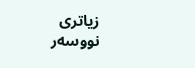زیاتری نووسەر